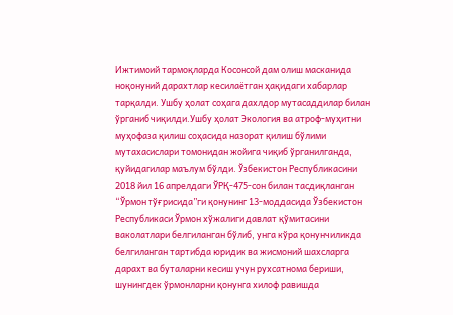Ижтимоий тармоқларда Косонсой дам олиш масканида ноқонуний дарахтлар кесилаётган ҳақидаги хабарлар тарқалди. Ушбу ҳолат соҳага дахлдор мутасаддилар билан ўрганиб чиқилди.Ушбу ҳолат Экология ва атроф-муҳитни муҳофаза қилиш соҳасида назорат қилиш бўлими мутахасислари томонидан жойига чиқиб ўрганилганда, қуйидагилар маълум бўлди. Ўзбекистон Республикасини 2018 йил 16 апрелдаги ЎРҚ-475-сон билан тасдиқланган “Ўрмон тўғрисида”ги қонунинг 13-моддасида Ўзбекистон Республикаси Ўрмон хўжалиги давлат қўмитасини ваколатлари белгиланган бўлиб, унга кўра қонунчиликда белгиланган тартибда юридик ва жисмоний шахсларга дарахт ва буталарни кесиш учун рухсатнома бериши, шунингдек ўрмонларни қонунга хилоф равишда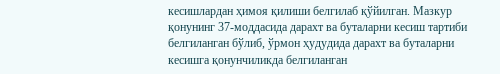кесишлардан ҳимоя қилиши белгилаб қўйилган. Мазкур қонунинг 37-моддасида дарахт ва буталарни кесиш тартиби белгиланган бўлиб, ўрмон ҳудудида дарахт ва буталарни кесишга қонунчиликда белгиланган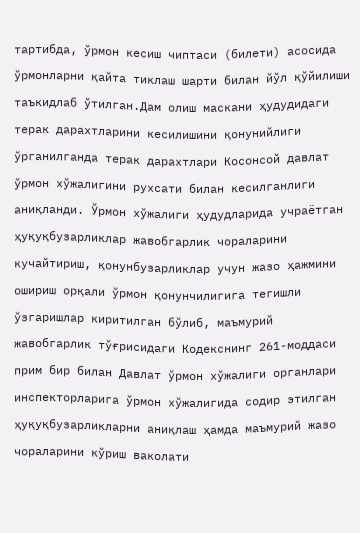тартибда, ўрмон кесиш чиптаси (билети) асосида ўрмонларни қайта тиклаш шарти билан йўл қўйилиши таъкидлаб ўтилган.Дам олиш маскани ҳудудидаги терак дарахтларини кесилишини қонунийлиги ўрганилганда терак дарахтлари Косонсой давлат ўрмон хўжалигини рухсати билан кесилганлиги аниқланди. Ўрмон хўжалиги ҳудудларида учраётган ҳуқуқбузарликлар жавобгарлик чораларини кучайтириш, қонунбузарликлар учун жазо ҳажмини ошириш орқали ўрмон қонунчилигига тегишли ўзгаришлар киритилган бўлиб, маъмурий жавобгарлик тўғрисидаги Кодекснинг 261-моддаси прим бир билан Давлат ўрмон хўжалиги органлари инспекторларига ўрмон хўжалигида содир этилган ҳуқуқбузарликларни аниқлаш ҳамда маъмурий жазо чораларини кўриш ваколати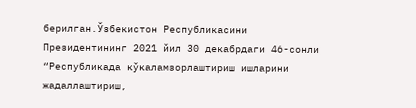берилган.Ўзбекистон Республикасини Президентининг 2021 йил 30 декабрдаги 46-сонли “Республикада кўкаламзорлаштириш ишларини жадаллаштириш,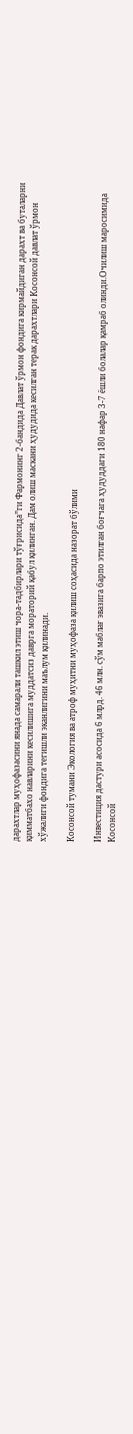дарахтлар муҳофазасини янада самарали ташкил этиш чора-тадбирлари тўғрисида”ги Фармонинг 2-бандида Давлат ўрмон фондига кирмайдиган дарахт ва буталарни қимматбахо навларини кесилишига муддатсиз даврга мораторий қабул қилинган. Дам олиш маскани ҳудудида кесилган терак дарахтлари Косонсой давлат ўрмон хўжалиги фондига тегишли эканлигини маълум қилинади.

Косонсой тумани Экология ва атроф муҳитни муҳофаза қилиш соҳасида назорат бўлими

Инвестиция дастури асосида 6 млрд. 46 млн. сўм маблағ эвазига барпо этилган боғчага ҳудуддаги 180 нафар 3-7 ёшли болалар қамраб олинди.Очилиш маросимида Косонсой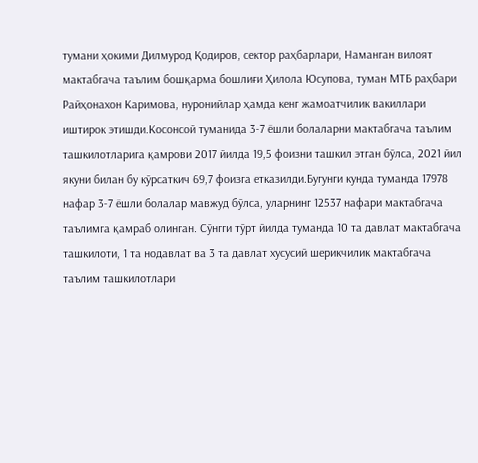тумани ҳокими Дилмурод Қодиров, сектор раҳбарлари, Наманган вилоят мактабгача таълим бошқарма бошлиғи Ҳилола Юсупова, туман МТБ раҳбари Райҳонахон Каримова, нуронийлар ҳамда кенг жамоатчилик вакиллари иштирок этишди.Косонсой туманида 3-7 ёшли болаларни мактабгача таълим ташкилотларига қамрови 2017 йилда 19,5 фоизни ташкил этган бўлса, 2021 йил якуни билан бу кўрсаткич 69,7 фоизга етказилди.Бугунги кунда туманда 17978 нафар 3-7 ёшли болалар мавжуд бўлса, уларнинг 12537 нафари мактабгача таълимга қамраб олинган. Сўнгги тўрт йилда туманда 10 та давлат мактабгача ташкилоти, 1 та нодавлат ва 3 та давлат хусусий шерикчилик мактабгача таълим ташкилотлари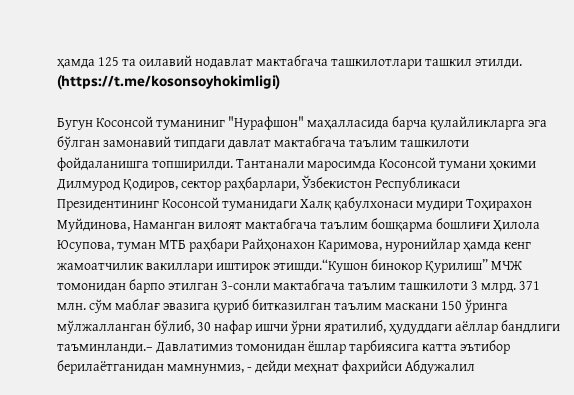ҳамда 125 та оилавий нодавлат мактабгача ташкилотлари ташкил этилди. (https://t.me/kosonsoyhokimligi)

Бугун Косонсой туманиниг "Нурафшон" маҳалласида барча қулайликларга эга бўлган замонавий типдаги давлат мактабгача таълим ташкилоти фойдаланишга топширилди. Тантанали маросимда Косонсой тумани ҳокими Дилмурод Қодиров, сектор раҳбарлари, Ўзбекистон Республикаси Президентининг Косонсой туманидаги Халқ қабулхонаси мудири Тоҳирахон Муйдинова, Наманган вилоят мактабгача таълим бошқарма бошлиғи Ҳилола Юсупова, туман МТБ раҳбари Райҳонахон Каримова, нуронийлар ҳамда кенг жамоатчилик вакиллари иштирок этишди.“Кушон бинокор Қурилиш” МЧЖ томонидан барпо этилган 3-сонли мактабгача таълим ташкилоти 3 млрд. 371 млн. сўм маблағ эвазига қуриб битказилган таълим маскани 150 ўринга мўлжалланган бўлиб, 30 нафар ишчи ўрни яратилиб, ҳудуддаги аёллар бандлиги таъминланди.– Давлатимиз томонидан ёшлар тарбиясига катта эътибор берилаётганидан мамнунмиз, - дейди меҳнат фахрийси Абдужалил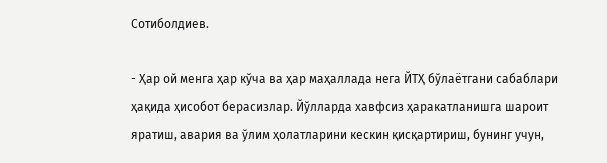Сотиболдиев.

- Ҳар ой менга ҳар кўча ва ҳар маҳаллада нега ЙТҲ бўлаётгани сабаблари ҳақида ҳисобот берасизлар. Йўлларда хавфсиз ҳаракатланишга шароит яратиш, авария ва ўлим ҳолатларини кескин қисқартириш, бунинг учун,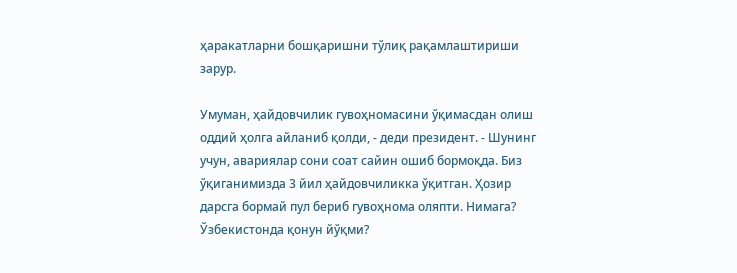ҳаракатларни бошқаришни тўлиқ рақамлаштириши зарур.

Умуман, ҳайдовчилик гувоҳномасини ўқимасдан олиш оддий ҳолга айланиб қолди, - деди президент. - Шунинг учун, авариялар сони соат сайин ошиб бормоқда. Биз ўқиганимизда 3 йил ҳайдовчиликка ўқитган. Ҳозир дарсга бормай пул бериб гувоҳнома оляпти. Нимага? Ўзбекистонда қонун йўқми?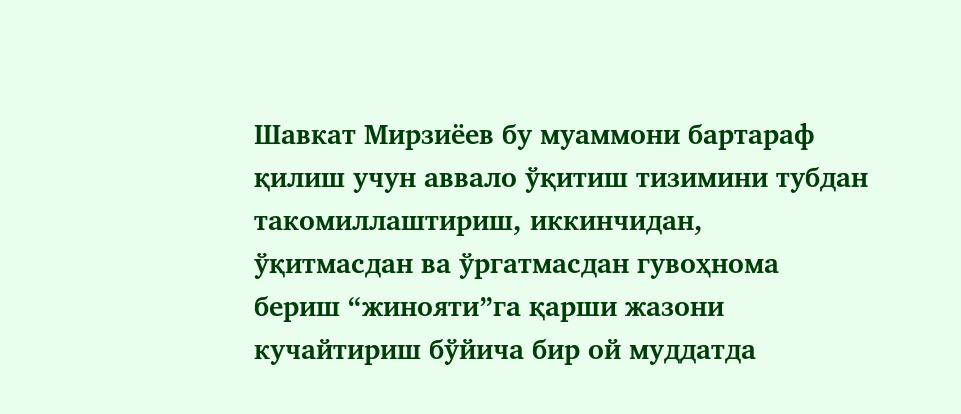Шавкат Мирзиёев бу муаммони бартараф қилиш учун аввало ўқитиш тизимини тубдан такомиллаштириш, иккинчидан, ўқитмасдан ва ўргатмасдан гувоҳнома бериш “жинояти”га қарши жазони кучайтириш бўйича бир ой муддатда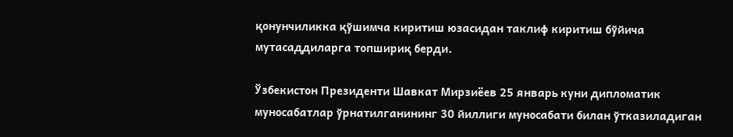қонунчиликка қўшимча киритиш юзасидан таклиф киритиш бўйича мутасаддиларга топшириқ берди.

Ўзбекистон Президенти Шавкат Мирзиёев 25 январь куни дипломатик муносабатлар ўрнатилганининг 30 йиллиги муносабати билан ўтказиладиган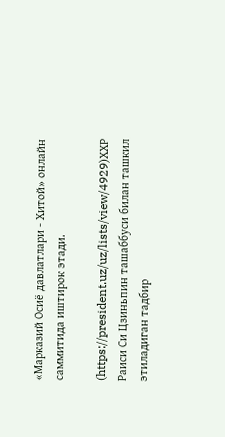«Марказий Осиё давлатлари - Хитой» онлайн саммитида иштирок этади.

(https://president.uz/uz/lists/view/4929)ХХР Раиси Си Цзиньпин ташаббуси билан ташкил этиладиган тадбир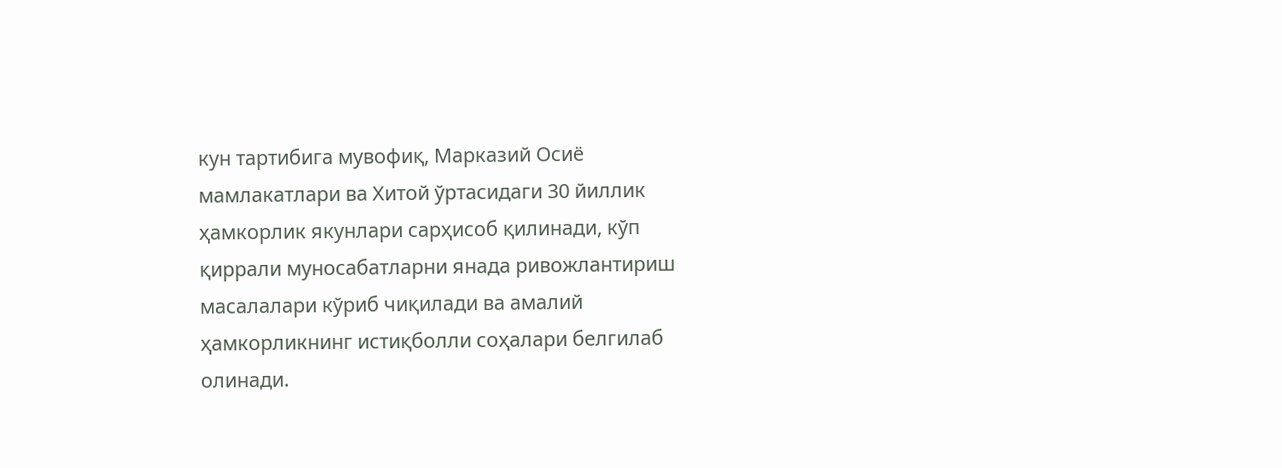кун тартибига мувофиқ, Марказий Осиё мамлакатлари ва Хитой ўртасидаги 30 йиллик ҳамкорлик якунлари сарҳисоб қилинади, кўп қиррали муносабатларни янада ривожлантириш масалалари кўриб чиқилади ва амалий ҳамкорликнинг истиқболли соҳалари белгилаб олинади.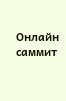Онлайн саммит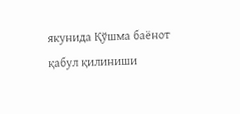якунида Қўшма баёнот қабул қилиниши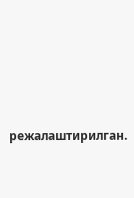режалаштирилган.